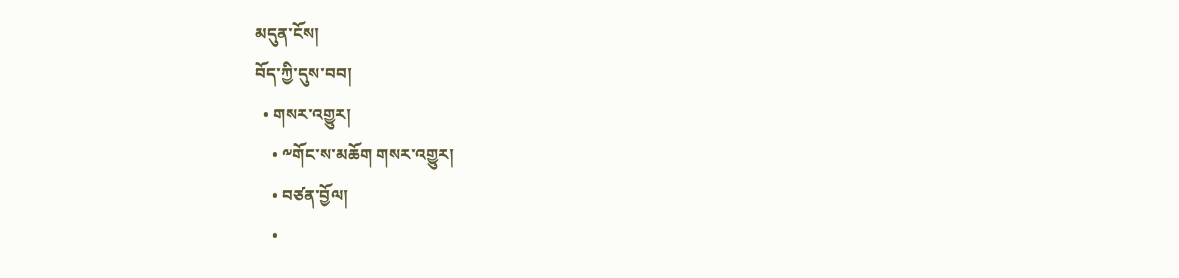མདུན་ངོས།
བོད་ཀྱི་དུས་བབ།
  • གསར་འགྱུར།
    • ༸གོང་ས་མཆོག གསར་འགྱུར།
    • བཙན་བྱོལ།
    •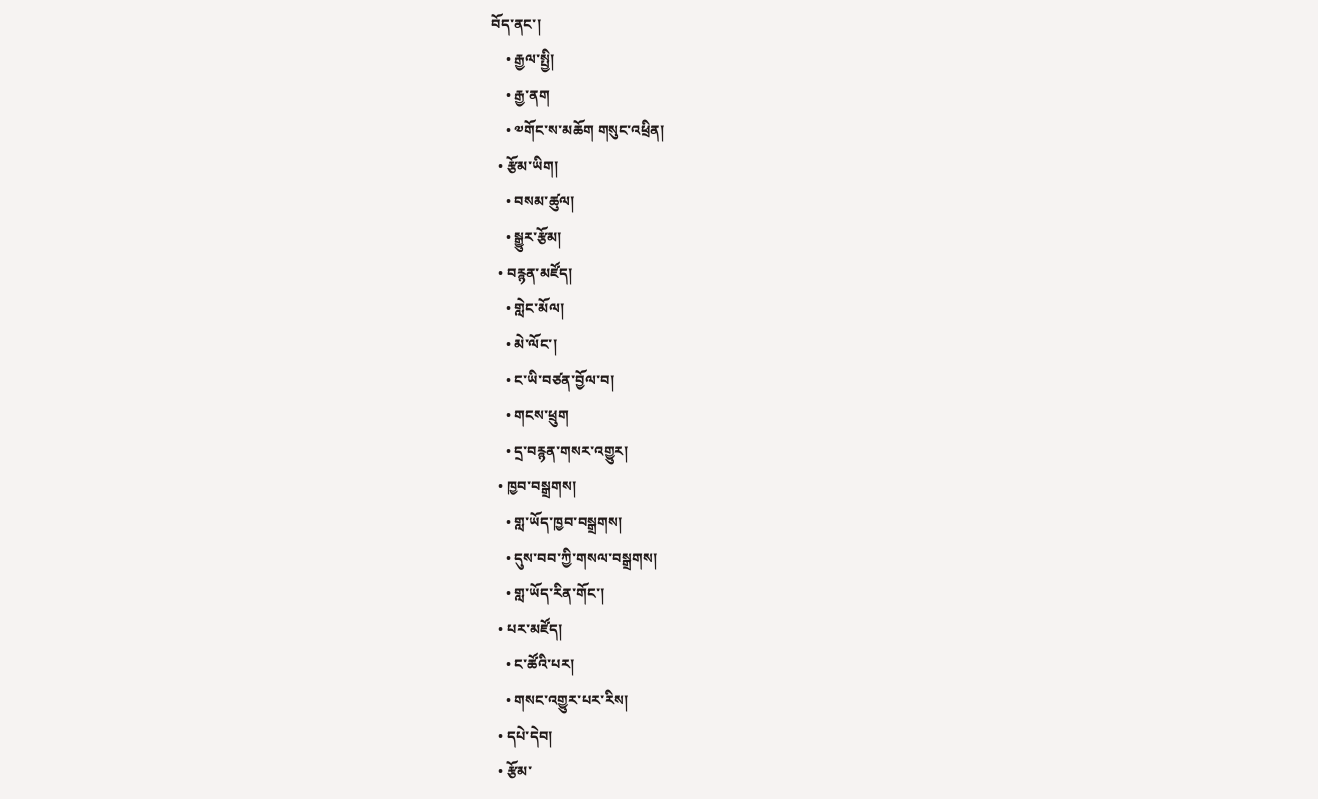བོད་ནང་།
    • རྒྱལ་སྤྱི།
    • རྒྱ་ནག
    • ༧གོང་ས་མཆོག གསུང་འཕྲིན།
  • རྩོམ་ཡིག།
    • བསམ་ཚུལ།
    • སྒྱུར་རྩོམ།
  • བརྙན་མཛོད།
    • གླེང་མོལ།
    • མེ་ལོང་།
    • ང་ཡི་བཙན་བྱོལ་བ།
    • གངས་ཕྲུག
    • དྲ་བརྙན་གསར་འགྱུར།
  • ཁྱབ་བསྒྲགས།
    • གླ་ཡོད་ཁྱབ་བསྒྲགས།
    • དུས་བབ་ཀྱི་གསལ་བསྒྲགས།
    • གླ་ཡོད་རིན་གོང་།
  • པར་མཛོད།
    • ང་ཚོའི་པར།
    • གསང་འགྱུར་པར་རིས།
  • དཔེ་དེབ།
  • རྩོམ་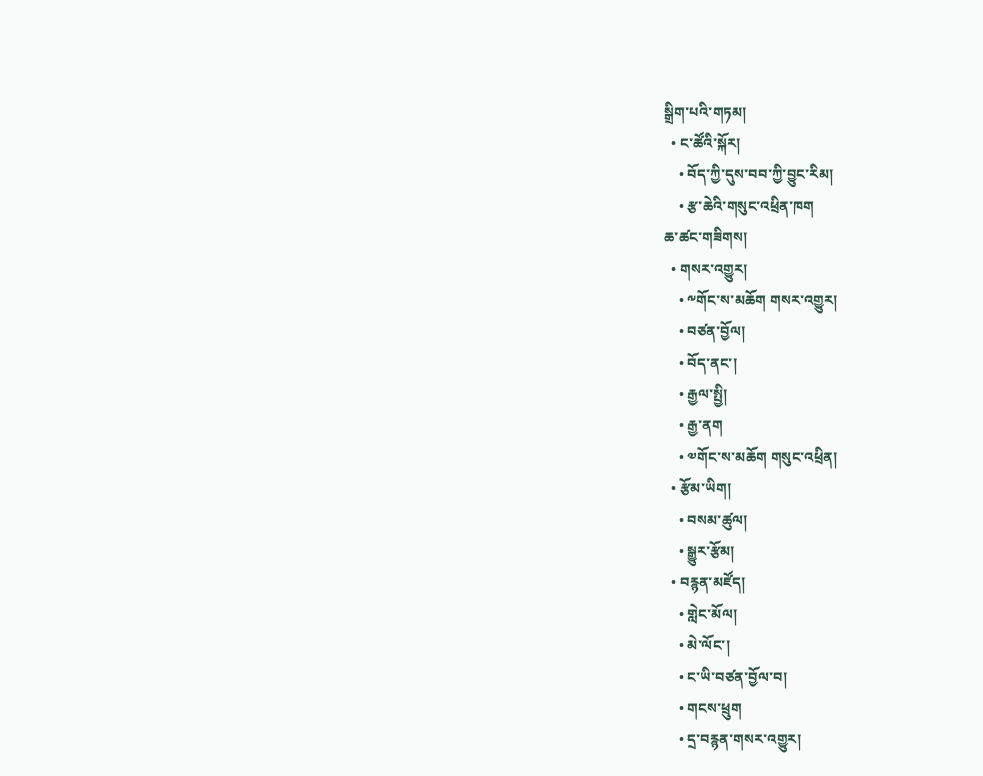སྒྲིག་པའི་གཏམ།
  • ང་ཚོའི་སྐོར།
    • བོད་ཀྱི་དུས་བབ་ཀྱི་བྱུང་རིམ།
    • རྩ་ཆེའི་གསུང་འཕྲིན་ཁག
ཆ་ཚང་གཟིགས།
  • གསར་འགྱུར།
    • ༸གོང་ས་མཆོག གསར་འགྱུར།
    • བཙན་བྱོལ།
    • བོད་ནང་།
    • རྒྱལ་སྤྱི།
    • རྒྱ་ནག
    • ༧གོང་ས་མཆོག གསུང་འཕྲིན།
  • རྩོམ་ཡིག།
    • བསམ་ཚུལ།
    • སྒྱུར་རྩོམ།
  • བརྙན་མཛོད།
    • གླེང་མོལ།
    • མེ་ལོང་།
    • ང་ཡི་བཙན་བྱོལ་བ།
    • གངས་ཕྲུག
    • དྲ་བརྙན་གསར་འགྱུར།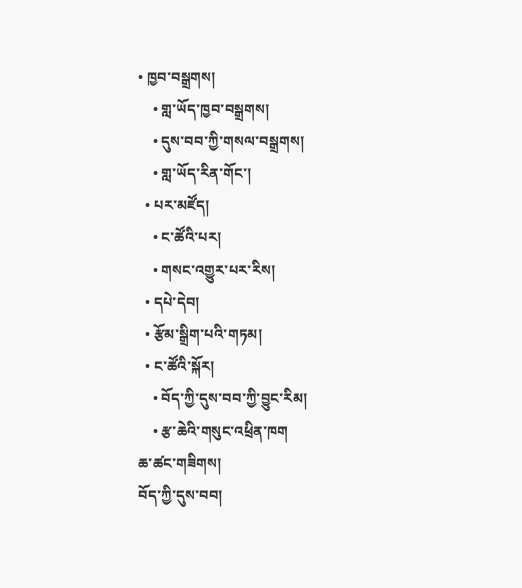• ཁྱབ་བསྒྲགས།
    • གླ་ཡོད་ཁྱབ་བསྒྲགས།
    • དུས་བབ་ཀྱི་གསལ་བསྒྲགས།
    • གླ་ཡོད་རིན་གོང་།
  • པར་མཛོད།
    • ང་ཚོའི་པར།
    • གསང་འགྱུར་པར་རིས།
  • དཔེ་དེབ།
  • རྩོམ་སྒྲིག་པའི་གཏམ།
  • ང་ཚོའི་སྐོར།
    • བོད་ཀྱི་དུས་བབ་ཀྱི་བྱུང་རིམ།
    • རྩ་ཆེའི་གསུང་འཕྲིན་ཁག
ཆ་ཚང་གཟིགས།
བོད་ཀྱི་དུས་བབ།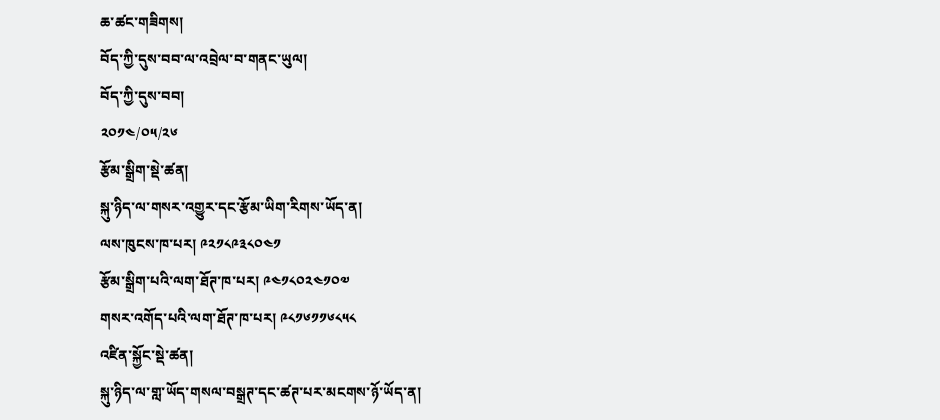ཆ་ཚང་གཟིགས།
བོད་ཀྱི་དུས་བབ་ལ་འབྲེལ་བ་གནང་ཡུལ།
བོད་ཀྱི་དུས་བབ།
༢༠༡༤/༠༥/༢༦
རྩོམ་སྒྲིག་སྡེ་ཚན།
སྐུ་ཉིད་ལ་གསར་འགྱུར་དང་རྩོམ་ཡིག་རིགས་ཡོད་ན།
ལས་ཁུངས་ཁ་པར། ༩༢༡༨༩༣༨༠༤༡
རྩོམ་སྒྲིག་པའི་ལག་ཐོཊ་ཁ་པར། ༩༤༡༨༠༢༤༡༠༧
གསར་འགོད་པའི་ལག་ཐོཊ་ཁ་པར། ༩༨༡༦༡༡༦༨༥༨
འཛིན་སྐྱོང་སྡེ་ཚན།
སྐུ་ཉིད་ལ་གླ་ཡོད་གསལ་བསྒྲཊ་དང་ཚཊ་པར་མངགས་ཉོ་ཡོད་ན།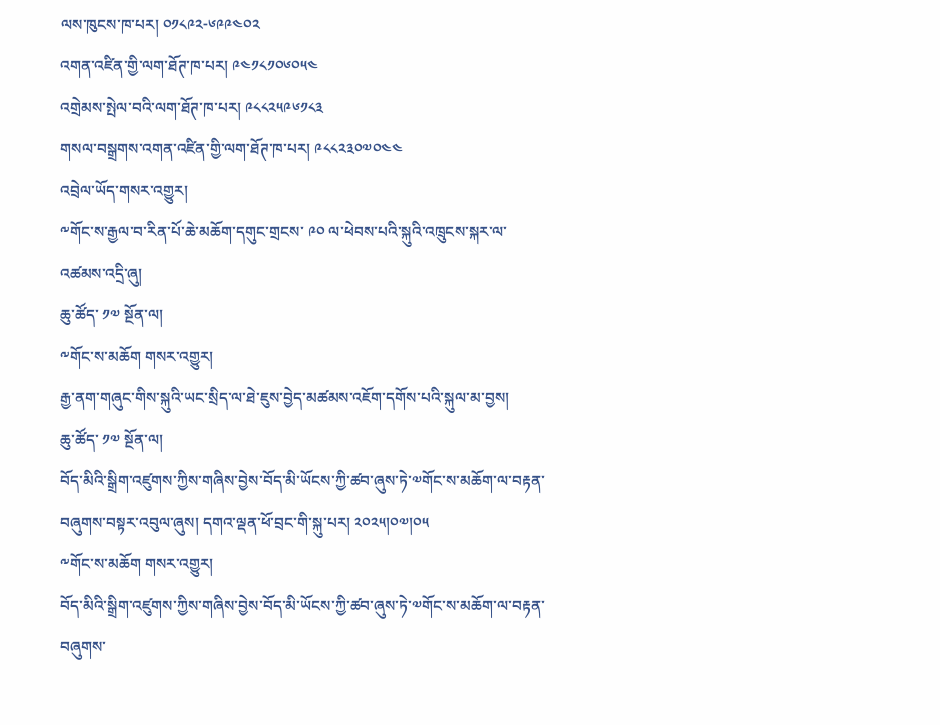ལས་ཁུངས་ཁ་པར། ༠༡༨༩༢-༦༩༩༤༠༢
འགན་འཛིན་གྱི་ལག་ཐོཊ་ཁ་པར། ༩༤༡༨༡༠༦༠༥༤
འགྲེམས་སྤེལ་བའི་ལག་ཐོཊ་ཁ་པར། ༩༨༨༢༥༩༦༡༨༣
གསལ་བསྒྲགས་འགན་འཛིན་གྱི་ལག་ཐོཊ་ཁ་པར། ༩༨༨༢༣༠༧༠༤༤
འབྲེལ་ཡོད་གསར་འགྱུར།
༸གོང་ས་རྒྱལ་བ་རིན་པོ་ཆེ་མཆོག་དགུང་གྲངས་ ༩༠ ལ་ཕེབས་པའི་སྐུའི་འཁྲུངས་སྐར་ལ་འཚམས་འདྲི་ཞུ།
ཆུ་ཚོད་ ༡༧ སྔོན་ལ།
༸གོང་ས་མཆོག གསར་འགྱུར།
རྒྱ་ནག་གཞུང་གིས་སྐུའི་ཡང་སྲིད་ལ་ཐེ་ཇུས་བྱེད་མཚམས་འཇོག་དགོས་པའི་སྐུལ་མ་བྱས།
ཆུ་ཚོད་ ༡༧ སྔོན་ལ།
བོད་མིའི་སྒྲིག་འཛུགས་ཀྱིས་གཞིས་བྱེས་བོད་མི་ཡོངས་ཀྱི་ཚབ་ཞུས་ཏེ་༧གོང་ས་མཆོག་ལ་བརྟན་བཞུགས་བསྟར་འབུལ་ཞུས། དགའ་ལྡན་ཕོ་བྲང་གི་སྐུ་པར། ༢༠༢༥།༠༧།༠༥
༸གོང་ས་མཆོག གསར་འགྱུར།
བོད་མིའི་སྒྲིག་འཛུགས་ཀྱིས་གཞིས་བྱེས་བོད་མི་ཡོངས་ཀྱི་ཚབ་ཞུས་ཏེ་༧གོང་ས་མཆོག་ལ་བརྟན་བཞུགས་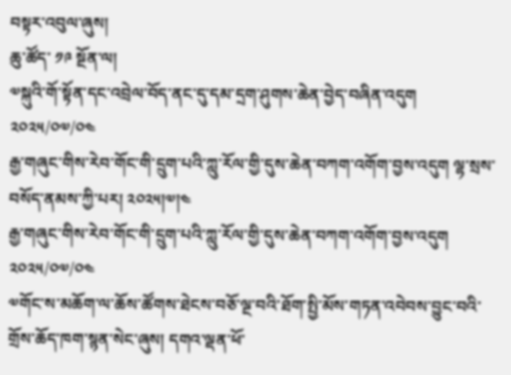བསྟར་འབུལ་ཞུས།
ཆུ་ཚོད་ ༡༩ སྔོན་ལ།
༧སྐུའི་གོ་སྟོན་དང་འབྲེལ་བོད་ནང་དུ་དམ་དྲག་ཤུགས་ཆེན་བྱེད་བཞིན་འདུག
༢༠༢༥/༠༧/༠༤
རྒྱ་གཞུང་གིས་རེབ་གོང་གི་དྲུག་པའི་ཀླུ་རོལ་གྱི་དུས་ཆེན་བཀག་འགོག་བྱས་འདུག ལྷ་སྲས་བསོད་ནམས་ཀྱི་པར། ༢༠༢༥།༧།༤
རྒྱ་གཞུང་གིས་རེབ་གོང་གི་དྲུག་པའི་ཀླུ་རོལ་གྱི་དུས་ཆེན་བཀག་འགོག་བྱས་འདུག
༢༠༢༥/༠༧/༠༤
༧གོང་ས་མཆོག་ལ་ཆོས་ཚོགས་ཐེངས་བཅོ་ལྔ་བའི་ཐོག་སྤྱི་མོས་གཏན་འབེབས་བྱུང་བའི་གྲོས་ཆོད་ཁག་སྙན་སེང་ཞུས། དགའ་ལྡན་ཕོ་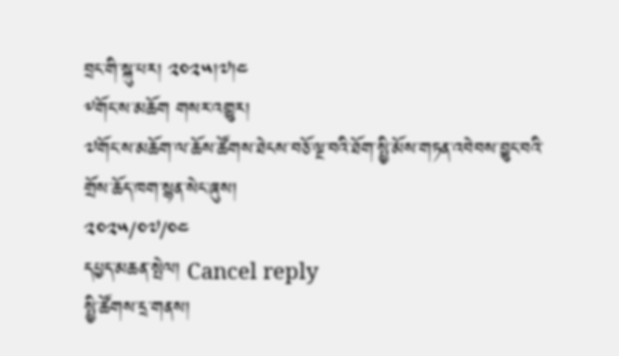བྲང་གི་སྐུ་པར། ༢༠༢༥།༧།༤
༸གོང་ས་མཆོག གསར་འགྱུར།
༧གོང་ས་མཆོག་ལ་ཆོས་ཚོགས་ཐེངས་བཅོ་ལྔ་བའི་ཐོག་སྤྱི་མོས་གཏན་འབེབས་བྱུང་བའི་གྲོས་ཆོད་ཁག་སྙན་སེང་ཞུས།
༢༠༢༥/༠༧/༠༤
དཔྱད་མཆན་སྤེལ། Cancel reply
སྤྱི་ཚོགས་དྲ་གནས།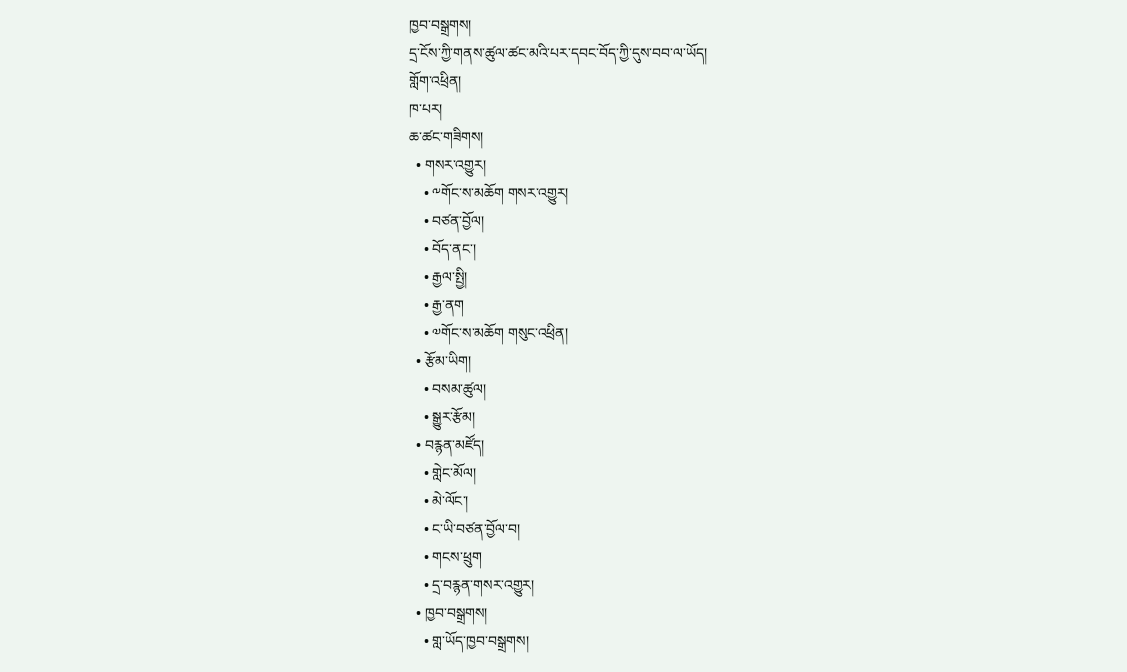ཁྱབ་བསྒྲགས།
དྲ་ངོས་ཀྱི་གནས་ཚུལ་ཚང་མའི་པར་དབང་བོད་ཀྱི་དུས་བབ་ལ་ཡོད།
གློག་འཕྲིན།
ཁ་པར།
ཆ་ཚང་གཟིགས།
  • གསར་འགྱུར།
    • ༸གོང་ས་མཆོག གསར་འགྱུར།
    • བཙན་བྱོལ།
    • བོད་ནང་།
    • རྒྱལ་སྤྱི།
    • རྒྱ་ནག
    • ༧གོང་ས་མཆོག གསུང་འཕྲིན།
  • རྩོམ་ཡིག།
    • བསམ་ཚུལ།
    • སྒྱུར་རྩོམ།
  • བརྙན་མཛོད།
    • གླེང་མོལ།
    • མེ་ལོང་།
    • ང་ཡི་བཙན་བྱོལ་བ།
    • གངས་ཕྲུག
    • དྲ་བརྙན་གསར་འགྱུར།
  • ཁྱབ་བསྒྲགས།
    • གླ་ཡོད་ཁྱབ་བསྒྲགས།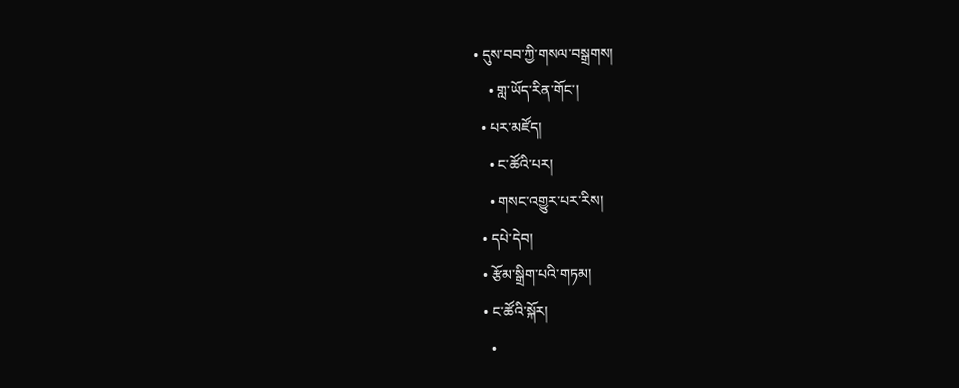• དུས་བབ་ཀྱི་གསལ་བསྒྲགས།
    • གླ་ཡོད་རིན་གོང་།
  • པར་མཛོད།
    • ང་ཚོའི་པར།
    • གསང་འགྱུར་པར་རིས།
  • དཔེ་དེབ།
  • རྩོམ་སྒྲིག་པའི་གཏམ།
  • ང་ཚོའི་སྐོར།
    •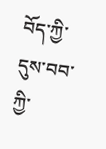བོད་ཀྱི་དུས་བབ་ཀྱི་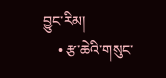བྱུང་རིམ།
    • རྩ་ཆེའི་གསུང་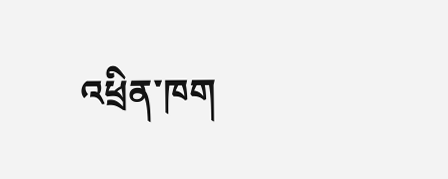འཕྲིན་ཁག